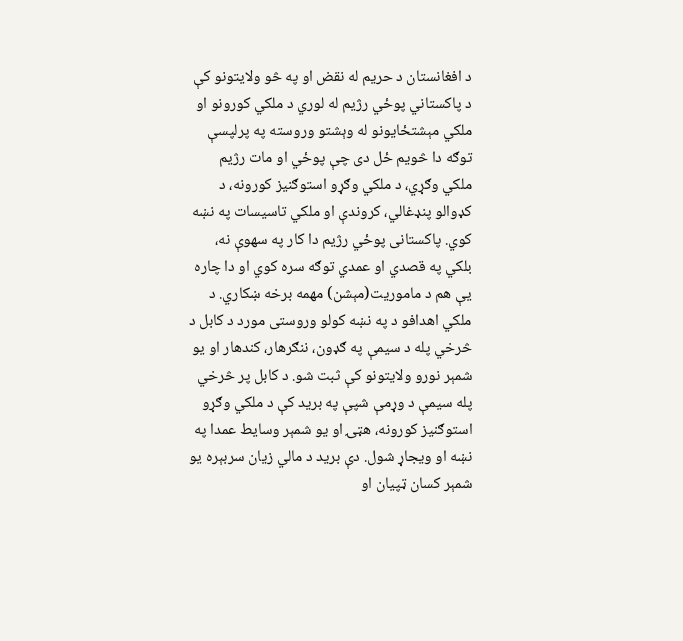د افغانستان د حریم له نقض او په څو ولایتونو کې د پاکستاني پوځي رژیم له لوري د ملکي کورونو او ملکي مېشتځایونو له وېشتو وروسته په پرلپسې توګه دا څویم ځل دی چې پوځي او مات رژیم ملکي وګړي، د ملکي وګړو استوګنیز کورونه، د کډوالو پنډغالي، کروندې او ملکي تاسیسات په نښه کوي. پاکستانی پوځي رژیم دا کار په سهوې نه، بلکي په قصدي او عمدي توګه سره کوي او دا چاره یې هم د ماموریت(مېشن) مهمه برخه ښکاري. د ملکي اهدافو د په نښه کولو وروستی مورد د کابل د څرخي پله د سیمې په ګډون، ننګرهار، کندهار او یو شمېر نورو ولایتونو کې ثبت شو. د کابل پر څرخي پله سیمې د وړمې شپې په برید کې د ملکي وګړو استوګنیز کورونه، هټۍ او یو شمېر وسایط عمدا په نښه او ویجاړ شول. دې برید د مالي زیان سربېره یو شمېر کسان ټپیان او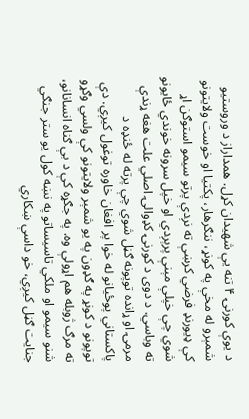د یوې کورنۍ ۴ تنه یې شهیدان کړل. همداراز د وروستیو شمېرو له مخې په کونړ، ننګرهار، پکتیا او خوست ولایتونو کې ډیورنډ فرضي کرښې ته نږدې پرتو سیمو استوګن اړ شوي چې خپلې مېنې پرېږدي او خپل سرونه خوندي ځایونو ته وباسي. د دوی د کورنۍ کډوالۍ اصلي علت هغه ړندې مرمۍ او ړانده توپونه ګڼل شوي چې پرته له ځنډه د پاکستاني پوځيانو له خوا پر افغان خاوره توغول کیږي. دې توپونو د کونړ په ګډون په یو شمېر ولایتونو کې ولسي وګړو ته مرګ ژوبله هم اړولې وه. په جګړه کې د بې ګناه انسانانو، شنو سیمو او ملکي تاسیساتو په نښه کول یو ستر جنګي جنایت ګڼل کیږي، خو داسې ښکاري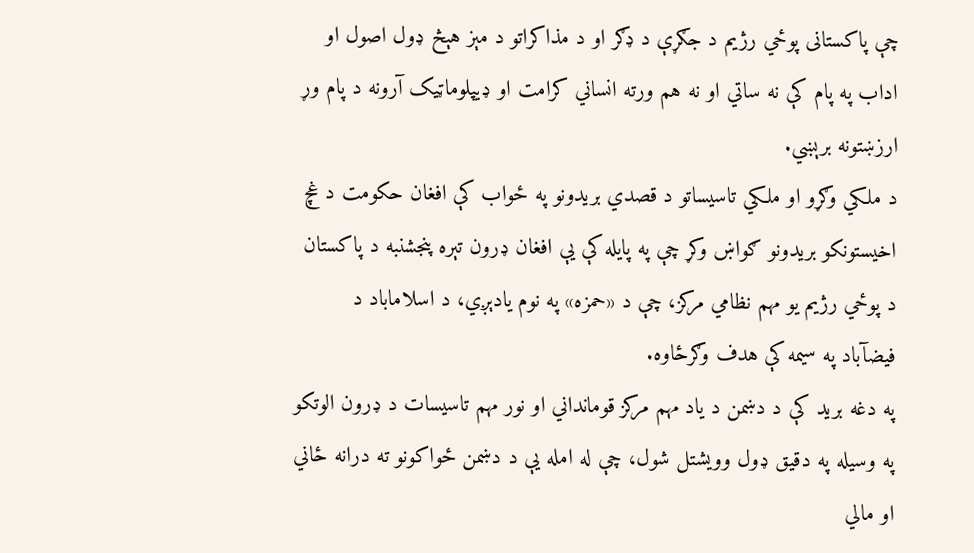چې پاکستانی پوځي رژیم د جګړې د ډګر او د مذاکراتو د مېز هېڅ ډول اصول او اداب په پام کې نه ساتي او نه هم ورته انساني کرامت او ډیپلوماټیک آرونه د پام وړ ارزښتونه برېښي.
د ملکي وګړو او ملکي تاسیساتو د قصدي بریدونو په ځواب کې افغان حکومت د غچ اخیستونکو بریدونو ګواښ وکړ چې په پایله کې یې افغان ډرون تېره پنجشنبه د پاکستان د پوځي رژیم یو مهم نظامي مرکز، چې د «حمزه» په نوم یادېږي، د اسلاماباد د فیضآباد په سیمه کې هدف وګرځاوه.
په دغه برید کې د دښمن د یاد مهم مرکز قومانداني او نور مهم تاسیسات د ډرون الوتکو په وسیله په دقیق ډول وویشتل شول، چې له امله یې د دښمن ځواکونو ته درانه ځاني او مالي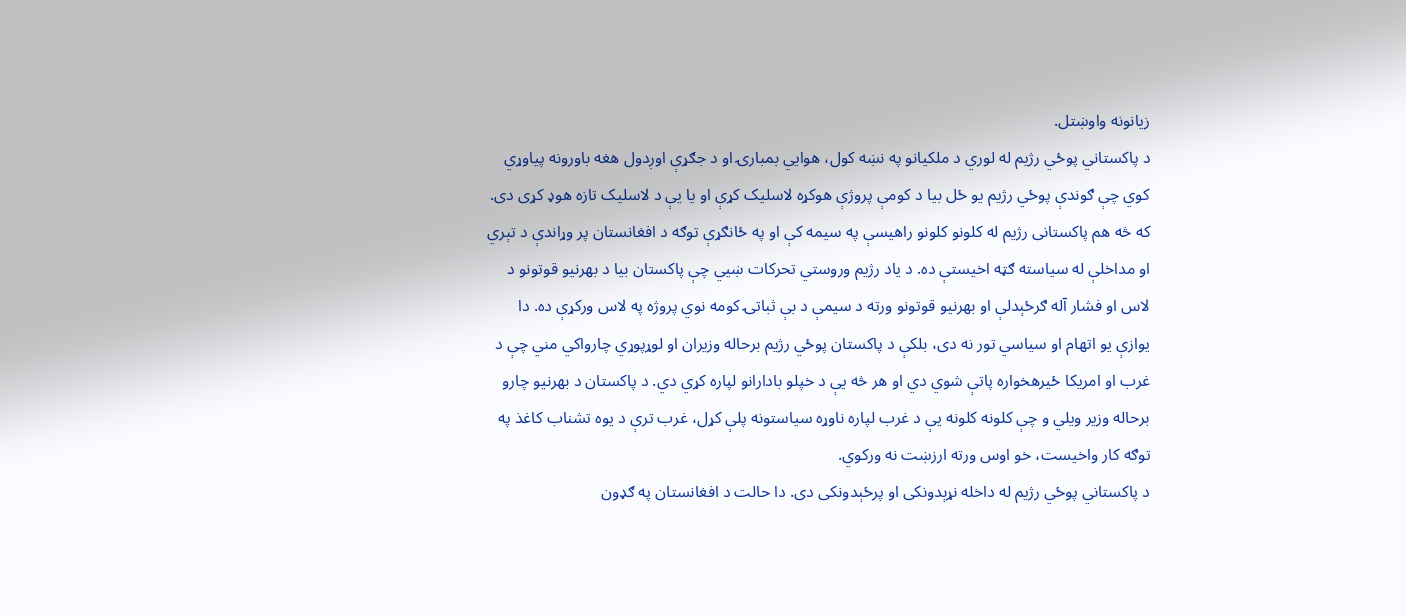زیانونه واوښتل.
د پاکستاني پوځي رژیم له لوري د ملکیانو په نښه کول، هوایي بمبارۍ او د جګړې اوږدول هغه باورونه پیاوړي کوي چې ګوندې پوځي رژیم یو ځل بیا د کومې پروژې هوکړه لاسلیک کړې او یا یې د لاسلیک تازه هوډ کړی دی. که څه هم پاکستانی رژیم له کلونو کلونو راهیسې په سیمه کې او په ځانګړې توګه د افغانستان پر وړاندې د تېري او مداخلې له سیاسته ګټه اخیستې ده. د یاد رژیم وروستي تحرکات ښیي چې پاکستان بیا د بهرنیو قوتونو د لاس او فشار آله ګرځېدلې او بهرنيو قوتونو ورته د سیمې د بې ثباتۍ کومه نوي پروژه په لاس ورکړې ده. دا یوازې یو اتهام او سیاسي تور نه دی، بلکې د پاکستان پوځي رژیم برحاله وزیران او لوړپوړي چارواکي مني چې د غرب او امریکا ځیرهخواره پاتې شوي دي او هر څه یې د خپلو بادارانو لپاره کړي دي. د پاکستان د بهرنیو چارو برحاله وزیر ویلي و چې کلونه کلونه یې د غرب لپاره ناوړه سیاستونه پلې کړل، غرب ترې د یوه تشناب کاغذ په توګه کار واخیست، خو اوس ورته ارزښت نه ورکوي.
د پاکستاني پوځي رژیم له داخله نړېدونکی او پرځېدونکی دی. دا حالت د افغانستان په ګډون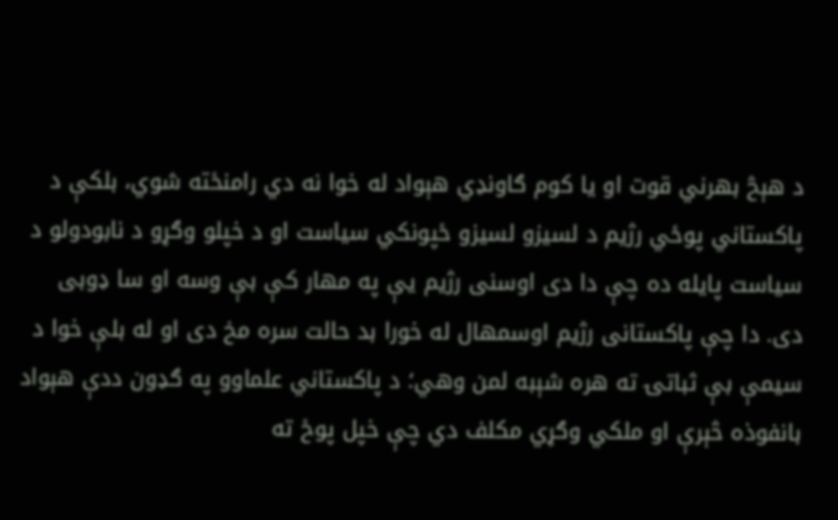د هېڅ بهرني قوت او یا کوم ګاونډي هېواد له خوا نه دي رامنځته شوي، بلکې د پاکستاني پوځي رژیم د لسیزو لسیزو ځپونکي سیاست او د خپلو وګړو د نابودولو د سیاست پایله ده چې دا دی اوسنی رژیم یې په مهار کې بې وسه او سا ډوبی دی. دا چې پاکستانی رژیم اوسمهال له خورا بد حالت سره مخ دی او له بلې خوا د سیمې بې ثباتۍ ته هره شېبه لمن وهي؛ د پاکستاني علماوو په ګډون ددې هېواد بانفوذه څېرې او ملکي وګړي مکلف دي چې خپل پوځ ته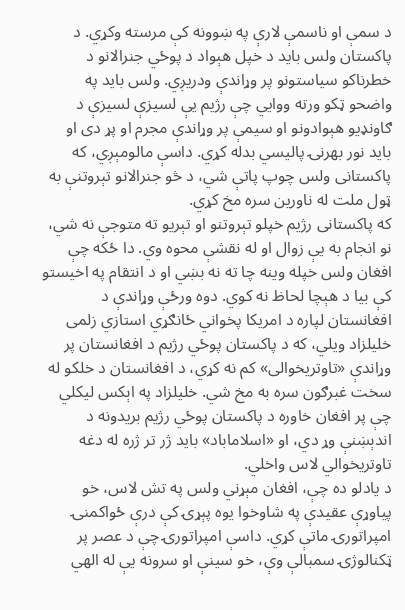د سمې او ناسمې لارې په ښوونه کې مرسته وکړي. د پاکستان ولس باید د خپل هېواد د پوځي جنرالانو د خطرناکو سیاستونو پر وړاندې ودریږي. ولس باید په واضحو ټکو ورته ووایي چې رژیم یې لسیزې لسیزې د ګاونډیو هېوادونو او سیمې پر وړاندې مجرم او پړ دی او باید نور بهرنۍ پالیسي بدله کړي. داسې مالومېږي، که پاکستانی ولس چوپ پاتې شي، د څو جنرالانو تېروتنې به ټول ملت له ناورین سره مخ کړي.
که پاکستانی رژیم خپلو تېروتنو او تېریو ته متوجې نه شي، نو انجام به یې زوال او له نقشې محوه وي. دا ځکه چې افغان ولس خپله وینه چا ته نه بښي او د انتقام په اخیستو کې بیا د هېچا لحاظ نه کوي. دوه ورځې وړاندې د افغانستان لپاره د امریکا پخواني ځانګړي استازي زلمی خلیلزاد ویلي، که د پاکستان پوځي رژیم د افغانستان پر وړاندې «تاوتریخوالی» کم نه کړي، د افغانستان د خلکو له سخت غبرګون سره به مخ شي. خلیلزاد په اېکس لیکلي چې پر افغان خاوره د پاکستان پوځي رژیم بریدونه د اندېښنې وړ دي، او «اسلاماباد» باید ژر تر ژره له دغه تاوتریخوالي لاس واخلي.
د یادلو ده چې، افغان مېړني ولس په تش لاس، خو پیاوړې عقیدې په شاوخوا یوه پېړۍ کې درې ځواکمنۍ امپراتورۍ ماتې کړي. داسې امپراتورۍ چې د عصر پر ټکنالوژۍ سمبالې وې، خو سینې او سرونه یې له الهي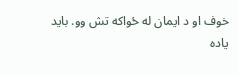خوف او د ایمان له ځواکه تش وو. باید یاده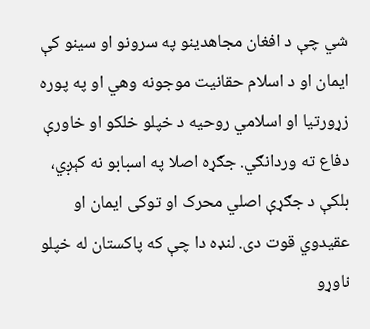شي چې د افغان مجاهدینو په سرونو او سینو کې ایمان او د اسلام حقانیت موجونه وهي او په پوره زړورتیا او اسلامي روحیه د خپلو خلکو او خاورې دفاع ته وردانګي. جګړه اصلا په اسبابو نه کېږي، بلکې د جګړې اصلي محرک او توکی ایمان او عقیدوي قوت دی. لنډه دا چې که پاکستان له خپلو ناوړو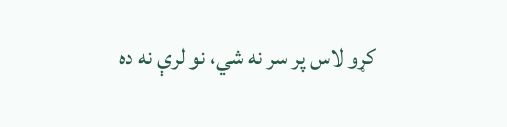کړو لاس پر سر نه شي، نو لرې نه ده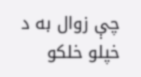چې زوال به د خپلو خلکو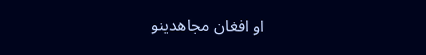او افغان مجاهدینو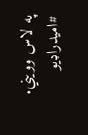په لاس وویني.
#امیدراډيو